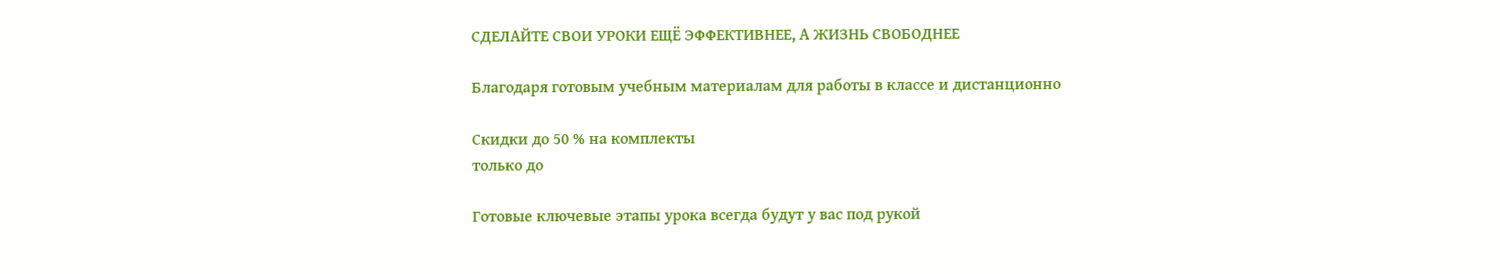СДЕЛАЙТЕ СВОИ УРОКИ ЕЩЁ ЭФФЕКТИВНЕЕ, А ЖИЗНЬ СВОБОДНЕЕ

Благодаря готовым учебным материалам для работы в классе и дистанционно

Скидки до 50 % на комплекты
только до

Готовые ключевые этапы урока всегда будут у вас под рукой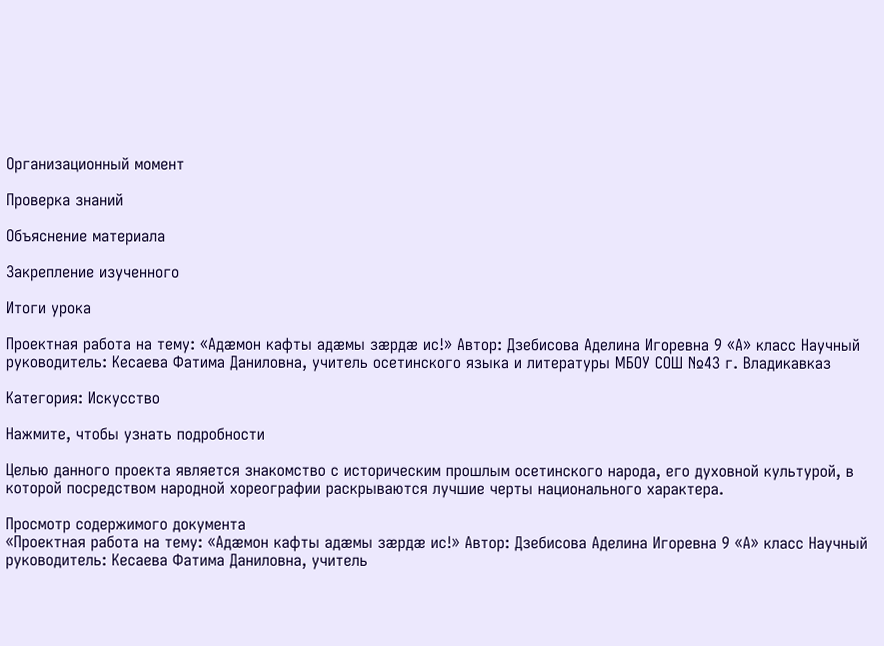Организационный момент

Проверка знаний

Объяснение материала

Закрепление изученного

Итоги урока

Проектная работа на тему: «Адæмон кафты адæмы зæрдæ ис!» Автор: Дзебисова Аделина Игоревна 9 «А» класс Научный руководитель: Кесаева Фатима Даниловна, учитель осетинского языка и литературы МБОУ СОШ №43 г. Владикавказ

Категория: Искусство

Нажмите, чтобы узнать подробности

Целью данного проекта является знакомство с историческим прошлым осетинского народа, его духовной культурой, в которой посредством народной хореографии раскрываются лучшие черты национального характера.

Просмотр содержимого документа
«Проектная работа на тему: «Адæмон кафты адæмы зæрдæ ис!» Автор: Дзебисова Аделина Игоревна 9 «А» класс Научный руководитель: Кесаева Фатима Даниловна, учитель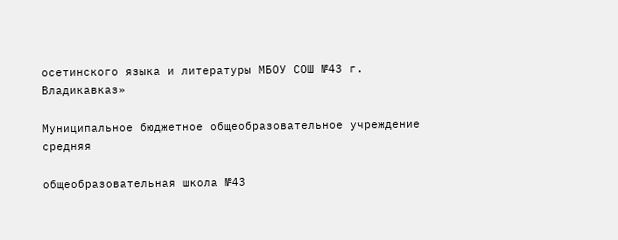осетинского языка и литературы МБОУ СОШ №43 г. Владикавказ»

Муниципальное бюджетное общеобразовательное учреждение средняя

общеобразовательная школа №43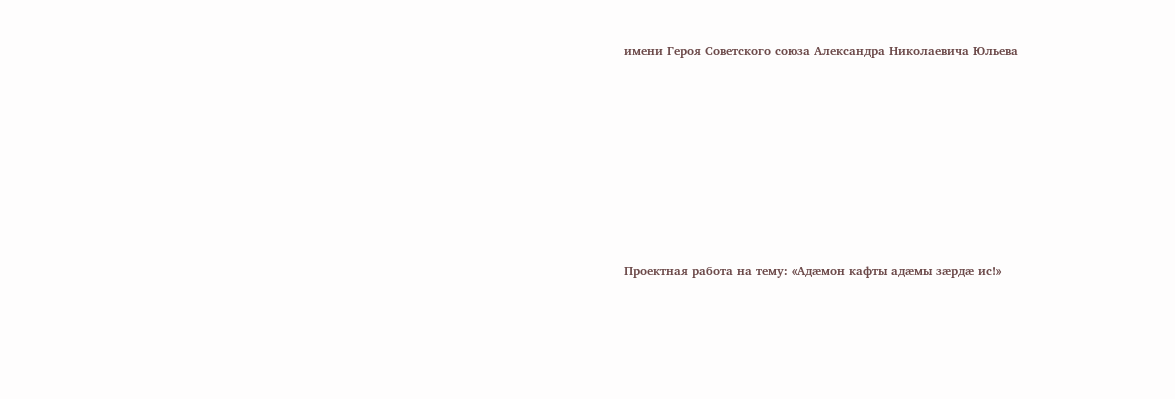имени Героя Советского союза Александра Николаевича Юльева










Проектная работа на тему: «Адæмон кафты адæмы зæрдæ ис!»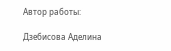Автор работы:

Дзебисова Аделина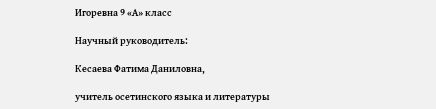Игоревна 9 «А» класс

Научный руководитель:

Кесаева Фатима Даниловна,

учитель осетинского языка и литературы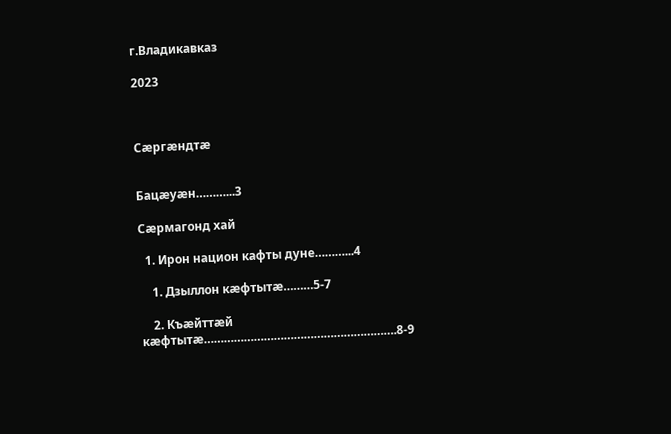г.Владикавказ

2023



Сæргæндтæ


Бацæуæн………...3

Сæрмагонд хай

  1. Ирон национ кафты дуне………...4

    1. Дзыллон кæфтытæ………5-7

    2. Къæйттæй кæфтытæ………………………………………………….8-9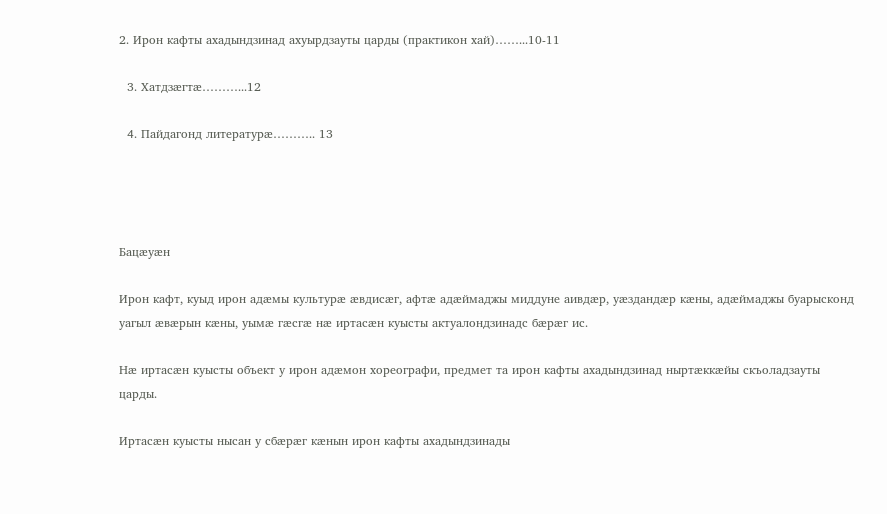2. Ирон кафты ахадындзинад ахуырдзауты царды (практикон хай)……...10-11

  3. Хатдзæгтæ………...12

  4. Пайдагонд литературӕ……….. 13




Бацæуæн

Ирон кафт, куыд ирон адӕмы культурӕ ӕвдисӕг, афтӕ адӕймаджы миддуне аивдӕр, уӕздандӕр кӕны, адӕймаджы буарысконд уагыл ӕвӕрын кӕны, уымӕ гӕсгӕ нӕ иртасӕн куысты актуалондзинадс бӕрӕг ис.

Нӕ иртасӕн куысты объект у ирон адӕмон хореографи, предмет та ирон кафты ахадындзинад ныртӕккӕйы скъоладзауты царды.

Иртасӕн куысты нысан у сбӕрӕг кӕнын ирон кафты ахадындзинады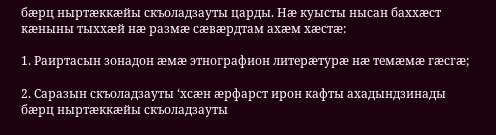бӕрц ныртӕккӕйы скъоладзауты царды. Нӕ куысты нысан баххӕст кӕныны тыххӕй нӕ размӕ сӕвӕрдтам ахӕм хӕстӕ:

1. Раиртасын зонадон ӕмӕ этнографион литерӕтурӕ нӕ темӕмӕ гӕсгӕ;

2. Саразын скъоладзауты ‘хсӕн ӕрфарст ирон кафты ахадындзинады бӕрц ныртӕккӕйы скъоладзауты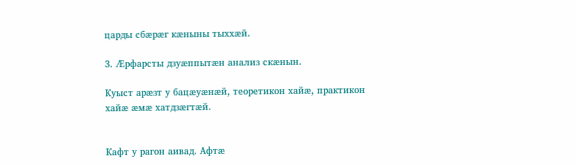царды сбӕрӕг кӕныны тыххӕй.

3. Ӕрфарсты дзуӕппытӕн анализ скӕнын.

Куыст арӕзт у бацӕуӕнӕй, теоретикон хайӕ, практикон хайӕ ӕмӕ хатдзӕгтӕй.


Кафт у рагон аивад. Афтæ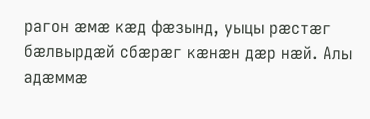рагон æмæ кæд фæзынд, уыцы рæстæг бæлвырдæй сбæрæг кæнæн дæр нæй. Алы адæммæ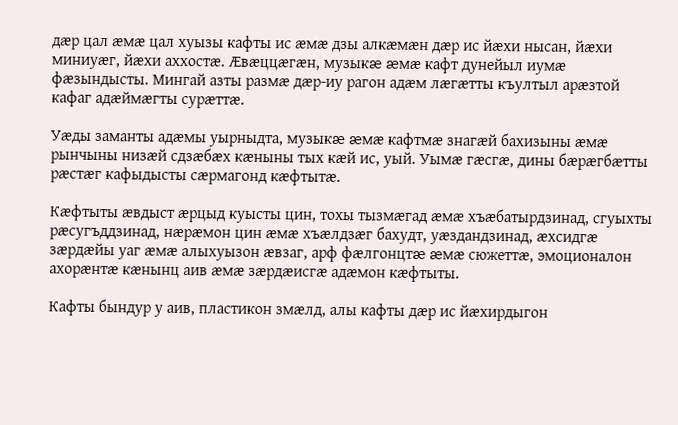дæр цал æмæ цал хуызы кафты ис æмæ дзы алкæмæн дæр ис йæхи нысан, йæхи миниуæг, йæхи аххостæ. Æвæццæгæн, музыкæ æмæ кафт дунейыл иумæ фæзындысты. Мингай азты размæ дæр-иу рагон адæм лæгæтты къултыл арæзтой кафаг адæймæгты сурæттæ.

Уæды заманты адæмы уырныдта, музыкæ æмæ кафтмæ знагæй бахизыны æмæ рынчыны низæй сдзæбæх кæныны тых кæй ис, уый. Уымæ гæсгæ, дины бæрæгбæтты рæстæг кафыдысты сæрмагонд кæфтытæ.

Кæфтыты æвдыст æрцыд куысты цин, тохы тызмæгад æмæ хъæбатырдзинад, сгуыхты рæсугъддзинад, нæрæмон цин æмæ хъæлдзæг бахудт, уæздандзинад, æхсидгæ зæрдæйы уаг æмæ алыхуызон æвзаг, арф фæлгонцтæ æмæ сюжеттæ, эмоционалон ахорæнтæ кæнынц аив æмæ зæрдæисгæ адæмон кæфтыты.

Кафты бындур у аив, пластикон змæлд, алы кафты дæр ис йæхирдыгон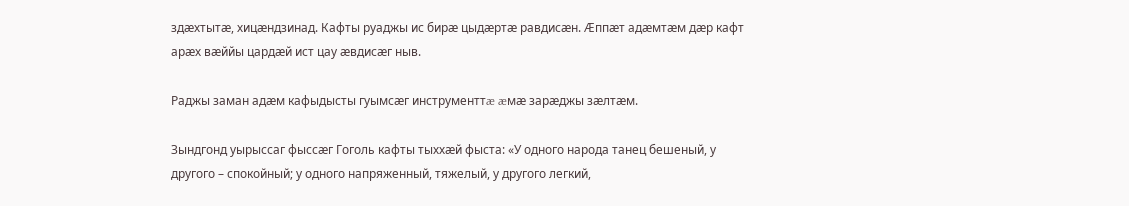здæхтытæ, хицæндзинад. Кафты руаджы ис бирæ цыдæртæ равдисæн. Æппæт адæмтæм дæр кафт арæх вæййы цардæй ист цау æвдисæг ныв.

Раджы заман адæм кафыдысты гуымсæг инструменттæ æмæ зарæджы зæлтæм.

Зындгонд уырыссаг фыссæг Гоголь кафты тыххæй фыста: «У одного народа танец бешеный, у другого – спокойный; у одного напряженный, тяжелый, у другого легкий,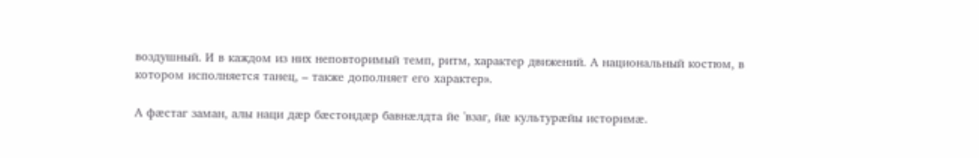воздушный. И в каждом из них неповторимый темп, ритм, характер движений. А национальный костюм, в котором исполняется танец, – также дополняет его характер».

А фæстаг заман, алы наци дæр бæстондæр бавнæлдта йе 'взаг, йæ культурæйы историмæ.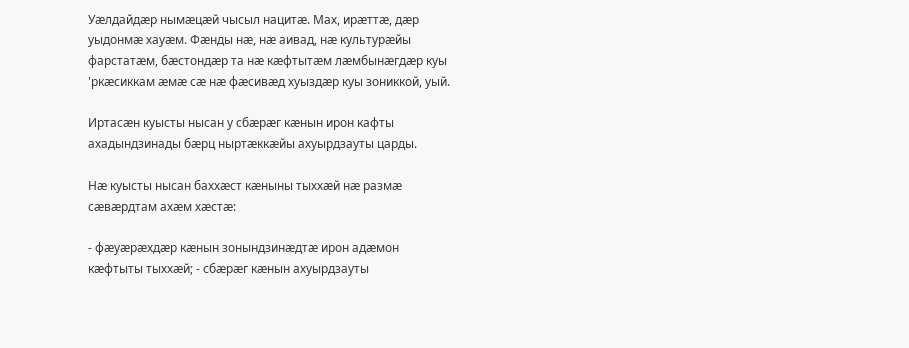Уæлдайдæр нымæцæй чысыл нацитæ. Мах, ирæттæ, дæр уыдонмæ хауæм. Фæнды нæ, нæ аивад, нæ культурæйы фарстатæм, бæстондæр та нæ кæфтытæм лæмбынæгдæр куы 'ркæсиккам æмæ сæ нæ фæсивæд хуыздæр куы зониккой, уый.

Иртасӕн куысты нысан у сбӕрӕг кӕнын ирон кафты ахадындзинады бӕрц ныртӕккӕйы ахуырдзауты царды.

Нӕ куысты нысан баххӕст кӕныны тыххӕй нӕ размӕ сӕвӕрдтам ахӕм хӕстӕ:

- фæуæрæхдæр кæнын зонындзинæдтæ ирон адæмон кæфтыты тыххæй; - сбæрæг кæнын ахуырдзауты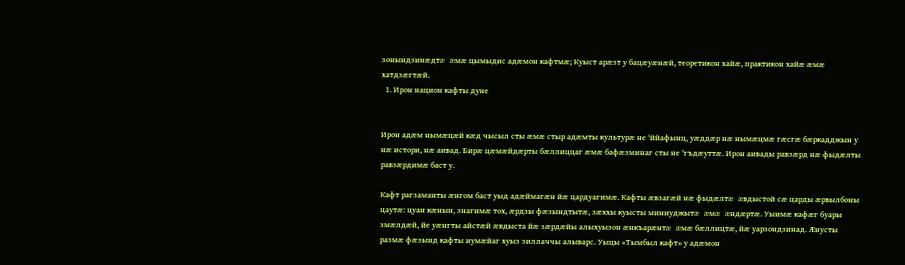зонындзинæдтæ æмæ цымыдис адæмон кафтмæ; Куыст арӕзт у бацӕуӕнӕй, теоретикон хайӕ, практикон хайӕ ӕмӕ хатдзӕгтӕй.
  1. Ирон национ кафты дуне


Ирон адæм нымæцæй кæд чысыл сты æмæ стыр адæмты культурæ не 'ййафынц, уæддæр нæ нымæцмæ гæсгæ бæркадджын у нæ истори, нæ аивад. Бирæ цæмæйдæрты бæллиццаг æмæ бафæзминаг сты не 'гъдæуттæ. Ирон аивады равзæрд нæ фыдæлты равзæрдимæ баст у.

Кафт рагзаманты æнгом баст уыд адæймагæн йæ цардуагимæ. Кафты æвзагæй нæ фыдæлтæ æвдыстой сæ царды æрвылбоны цаутæ: цуан кæнын, знагимæ тох, æрдзы фæзындтытæ, зæххы куысты миниуджытæ æмæ æндæртæ. Уыимæ кафæг буары змæлдæй, йе уæнгты айстæй æвдыста йæ зæрдæйы алыхуызон æнкъарæнтæ æмæ бæллицтæ, йæ уарзондзинад. Æнусты размæ фæзынд кафты иумæйаг хуыз зиллаччы алыварс. Уыцы «Тымбыл кафт» у адæмон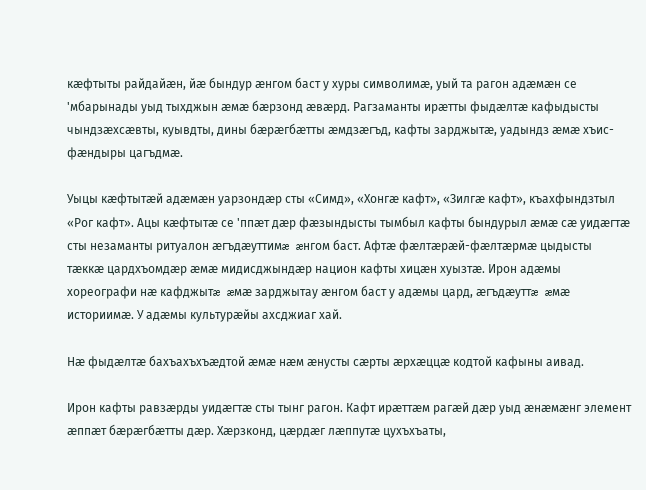кæфтыты райдайæн, йæ бындур æнгом баст у хуры символимæ, уый та рагон адæмæн се 'мбарынады уыд тыхджын æмæ бæрзонд æвæрд. Рагзаманты ирæтты фыдæлтæ кафыдысты чындзæхсæвты, куывдты, дины бæрæгбæтты æмдзæгъд, кафты зарджытæ, уадындз æмæ хъис-фæндыры цагъдмæ.

Уыцы кæфтытæй адæмæн уарзондæр сты «Симд», «Хонгæ кафт», «Зилгæ кафт», къахфындзтыл «Рог кафт». Ацы кæфтытæ се 'ппæт дæр фæзындысты тымбыл кафты бындурыл æмæ сæ уидæгтæ сты незаманты ритуалон æгъдæуттимæ æнгом баст. Афтæ фæлтæрæй-фæлтæрмæ цыдысты тæккæ цардхъомдæр æмæ мидисджындæр национ кафты хицæн хуызтæ. Ирон адæмы хореографи нæ кафджытæ æмæ зарджытау æнгом баст у адæмы цард, æгъдæуттæ æмæ историимæ. У адæмы культурæйы ахсджиаг хай.

Нæ фыдæлтæ бахъахъхъæдтой æмæ нæм æнусты сæрты æрхæццæ кодтой кафыны аивад.

Ирон кафты равзæрды уидæгтæ сты тынг рагон. Кафт ирæттæм рагæй дæр уыд æнæмæнг элемент æппæт бæрæгбæтты дæр. Хæрзконд, цæрдæг лæппутæ цухъхъаты,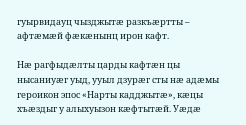гуырвидауц чызджытæ разкъæртты – афтæмæй фæкæнынц ирон кафт.

Нæ рагфыдæлты царды кафтæн цы нысаниуæг уыд, ууыл дзурæг сты нæ адæмы героикон эпос «Нарты кадджытæ», кæцы хъæздыг у алыхуызон кæфтытæй. Уæдæ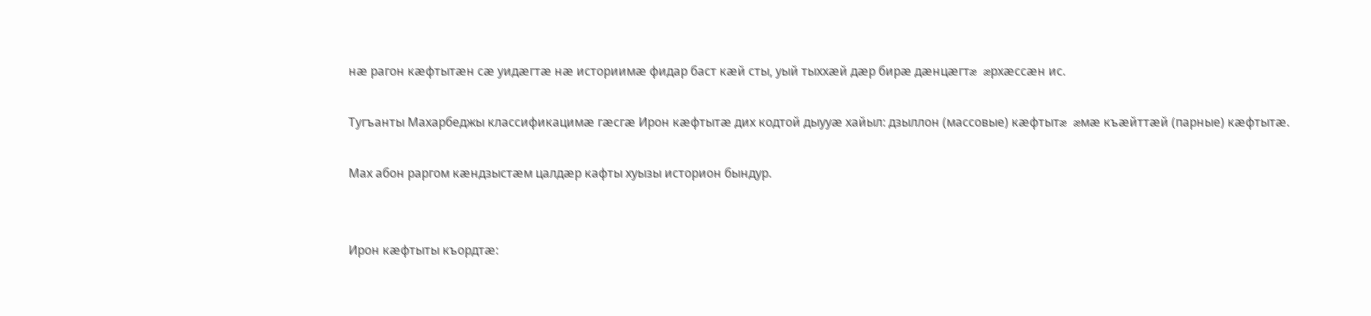нæ рагон кæфтытæн сæ уидæгтæ нæ историимæ фидар баст кæй сты, уый тыххæй дæр бирæ дæнцæгтæ æрхæссæн ис.

Тугъанты Махарбеджы классификацимæ гæсгæ Ирон кæфтытæ дих кодтой дыууæ хайыл: дзыллон (массовые) кæфтытæ æмæ къæйттæй (парные) кæфтытæ.

Мах абон раргом кӕндзыстӕм цалдӕр кафты хуызы историон бындур.


Ирон кæфтыты къордтæ: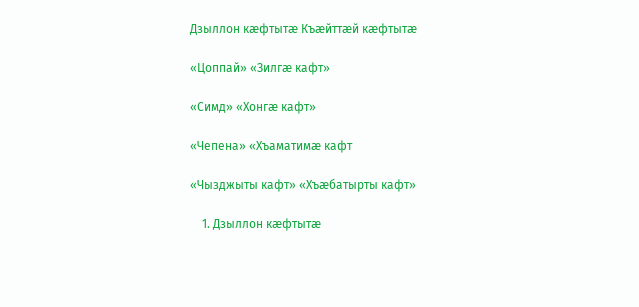Дзыллон кæфтытæ Къæйттæй кæфтытæ

«Цоппай» «Зилгæ кафт»

«Симд» «Хонгæ кафт»

«Чепена» «Хъаматимæ кафт

«Чызджыты кафт» «Хъæбатырты кафт»

    1. Дзыллон кæфтытæ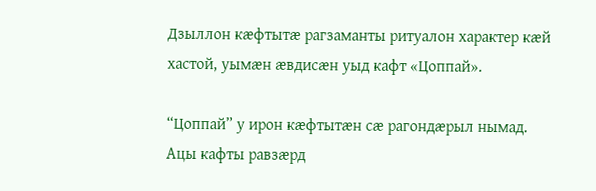Дзыллон кæфтытæ рагзаманты ритуалон характер кæй хастой, уымæн æвдисæн уыд кафт «Цоппай».

“Цоппай” у ирон кæфтытæн сæ рагондæрыл нымад. Ацы кафты равзæрд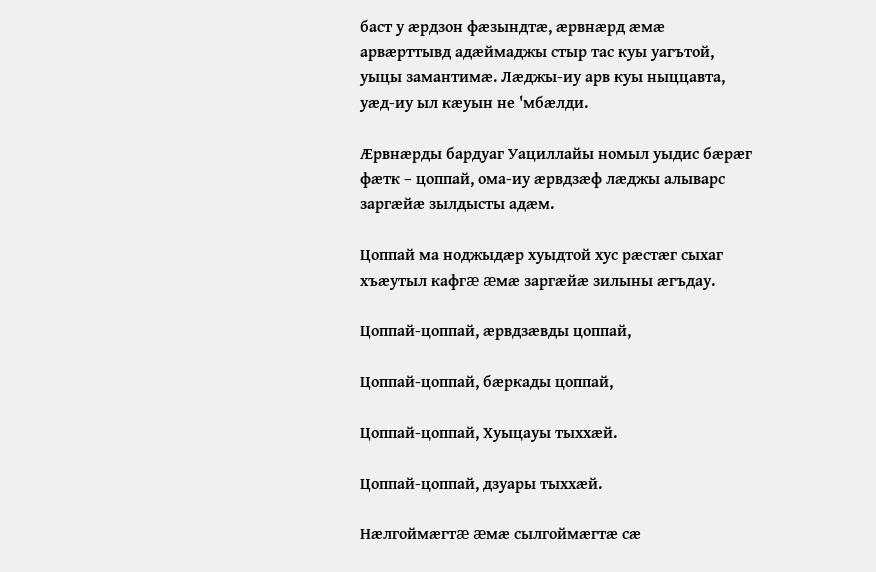баст у æрдзон фæзындтæ, æрвнæрд æмæ арвæрттывд адæймаджы стыр тас куы уагътой, уыцы замантимæ. Лæджы-иу арв куы ныццавта, уæд-иу ыл кæуын не 'мбæлди.

Æрвнæрды бардуаг Уациллайы номыл уыдис бæрæг фæтк – цоппай, ома-иу æрвдзæф лæджы алыварс заргæйæ зылдысты адæм.

Цоппай ма ноджыдæр хуыдтой хус рæстæг сыхаг хъæутыл кафгæ æмæ заргæйæ зилыны æгъдау.

Цоппай-цоппай, æрвдзæвды цоппай,

Цоппай-цоппай, бæркады цоппай,

Цоппай-цоппай, Хуыцауы тыххæй.

Цоппай-цоппай, дзуары тыххæй.

Нæлгоймæгтæ æмæ сылгоймæгтæ сæ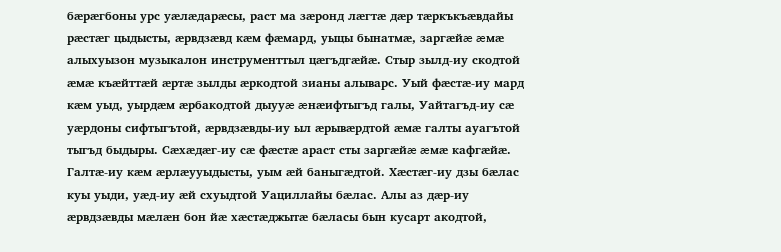бæрæгбоны урс уæлæдарæсы, раст ма зæронд лæгтæ дæр тæркъкъæвдайы рæстæг цыдысты, æрвдзæвд кæм фæмард, уыцы бынатмæ, заргæйæ æмæ алыхуызон музыкалон инструменттыл цæгъдгæйæ. Стыр зылд-иу скодтой æмæ къæйттæй æртæ зылды æркодтой зианы алыварс. Уый фæстæ-иу мард кæм уыд, уырдæм æрбакодтой дыууæ æнæифтыгъд галы, Уайтагъд-иу сæ уæрдоны сифтыгътой, æрвдзæвды-иу ыл æрывæрдтой æмæ галты ауагътой тыгъд быдыры. Сæхæдæг-иу сæ фæстæ араст сты заргæйæ æмæ кафгæйæ. Галтæ-иу кæм æрлæууыдысты, уым æй баныгæдтой. Хæстæг-иу дзы бæлас куы уыди, уæд-иу æй схуыдтой Уациллайы бæлас. Алы аз дæр-иу æрвдзæвды мæлæн бон йæ хæстæджытæ бæласы бын кусарт акодтой,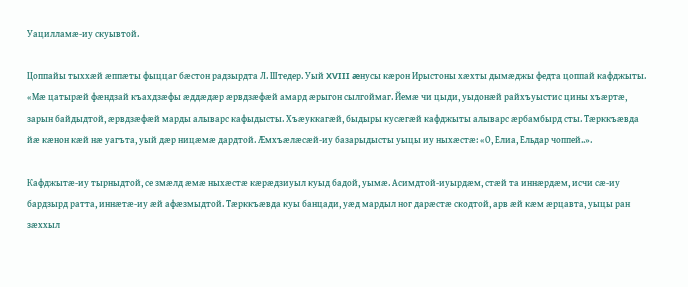Уацилламæ-иу скуывтой.

Цоппайы тыххæй æппæты фыццаг бæстон радзырдта Л. Штедер. Уый XVIII æнусы кæрон Ирыстоны хæхты дымæджы федта цоппай кафджыты. «Мæ цатырæй фæндзай къахдзæфы æддæдæр æрвдзæфæй амард æрыгон сылгоймаг. Йемæ чи цыди, уыдонæй райхъуыстис цины хъæртæ, зарын байдыдтой, æрвдзæфæй марды алыварс кафыдысты. Хъæуккагæй, быдыры кусæгæй кафджыты алыварс æрбамбырд сты. Тæрккъæвда йæ кæнон кæй нæ уагъта, уый дæр ницæмæ дардтой. Æмхъæлæсæй-иу базарыдысты уыцы иу ныхæстæ: «О, Елиа, Ельдар чоппей..».

Кафджытæ-иу тырныдтой, се змæлд æмæ ныхæстæ кæрæдзиуыл куыд бадой, уымæ. Асимдтой-иуырдæм, стæй та иннæрдæм, исчи сæ-иу бардзырд ратта, иннæтæ-иу æй афæзмыдтой. Тæрккъæвда куы банцади, уæд мардыл ног дарæстæ скодтой, арв æй кæм æрцавта, уыцы ран зæххыл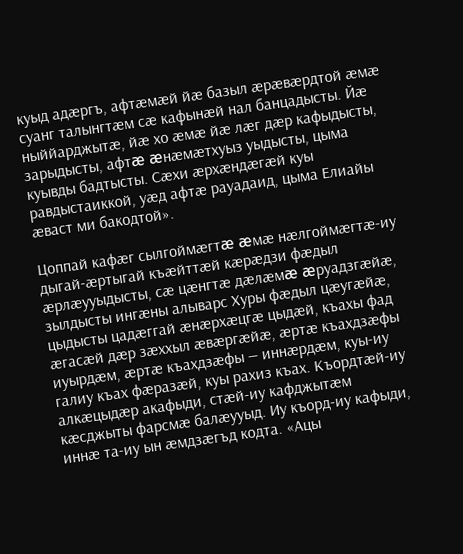куыд адæргъ, афтæмæй йæ базыл æрæвæрдтой æмæ суанг талынгтæм сæ кафынæй нал банцадысты. Йæ ныййарджытæ, йæ хо æмæ йæ лæг дæр кафыдысты, зарыдысты, афтæ æнæмæтхуыз уыдысты, цыма куывды бадтысты. Сæхи æрхæндæгæй куы равдыстаиккой, уæд афтæ рауадаид, цыма Елиайы æваст ми бакодтой».

Цоппай кафæг сылгоймæгтæ æмæ нæлгоймæгтæ-иу дыгай-æртыгай къæйттæй кæрæдзи фæдыл æрлæууыдысты, сæ цæнгтæ дæлæмæ æруадзгæйæ, зылдысты ингæны алыварс Хуры фæдыл цæугæйæ, цыдысты цадæггай æнæрхæцгæ цыдæй, къахы фад æгасæй дæр зæххыл æвæргæйæ, æртæ къахдзæфы иуырдæм, æртæ къахдзæфы — иннæрдæм, куы-иу галиу къах фæразæй, куы рахиз къах. Къордтæй-иу алкæцыдæр акафыди, стæй-иу кафджытæм кæсджыты фарсмæ балæууыд. Иу къорд-иу кафыди, иннæ та-иу ын æмдзæгъд кодта. «Ацы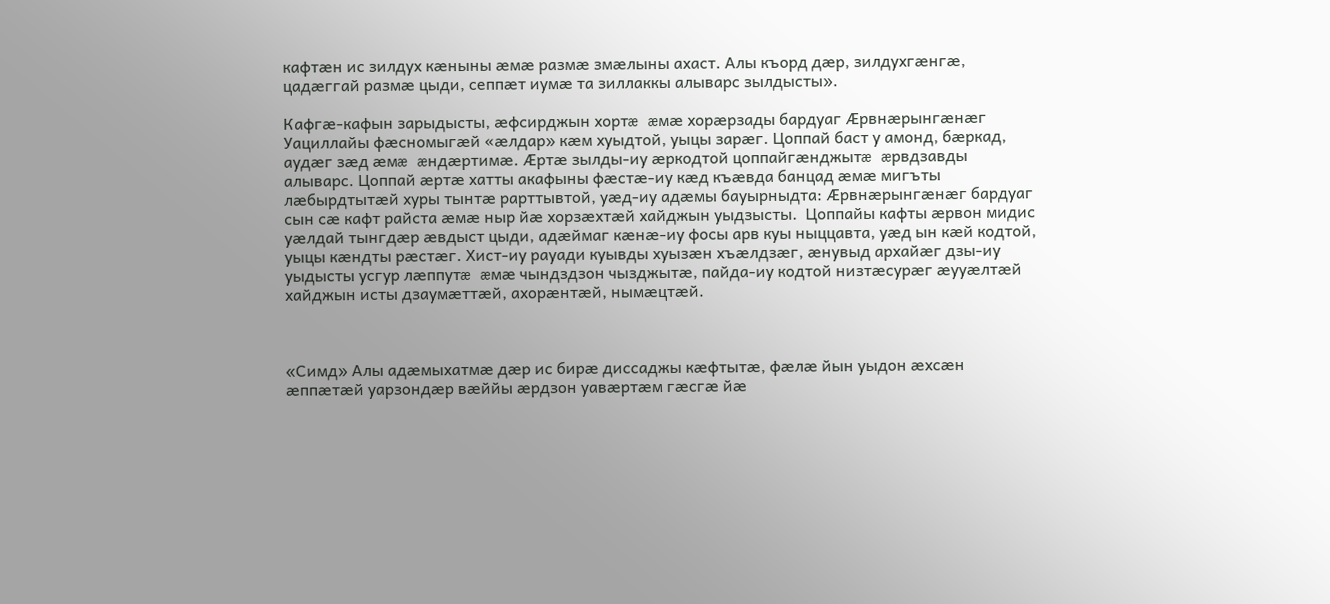кафтæн ис зилдух кæныны æмæ размæ змæлыны ахаст. Алы къорд дæр, зилдухгæнгæ, цадæггай размæ цыди, сеппæт иумæ та зиллаккы алыварс зылдысты».

Кафгæ-кафын зарыдысты, æфсирджын хортæ æмæ хорæрзады бардуаг Æрвнæрынгæнæг Уациллайы фæсномыгæй «æлдар» кæм хуыдтой, уыцы зарæг. Цоппай баст у амонд, бæркад, аудæг зæд æмæ æндæртимæ. Æртæ зылды-иу æркодтой цоппайгæнджытæ æрвдзавды алыварс. Цоппай æртæ хатты акафыны фæстæ-иу кæд къæвда банцад æмæ мигъты лæбырдтытæй хуры тынтæ рарттывтой, уæд-иу адæмы бауырныдта: Æрвнæрынгæнæг бардуаг сын сæ кафт райста æмæ ныр йæ хорзæхтæй хайджын уыдзысты.  Цоппайы кафты æрвон мидис уæлдай тынгдæр æвдыст цыди, адæймаг кæнæ-иу фосы арв куы ныццавта, уæд ын кæй кодтой, уыцы кæндты рæстæг. Хист-иу рауади куывды хуызæн хъæлдзæг, æнувыд архайæг дзы-иу уыдысты усгур лæппутæ æмæ чындздзон чызджытæ, пайда-иу кодтой низтæсурæг æууæлтæй хайджын исты дзаумæттæй, ахорæнтæй, нымæцтæй.



«Симд» Алы адæмыхатмæ дæр ис бирæ диссаджы кæфтытæ, фæлæ йын уыдон æхсæн æппæтæй уарзондæр вæййы æрдзон уавæртæм гæсгæ йæ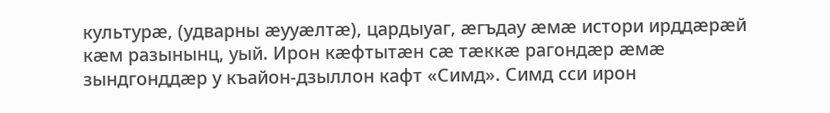культурæ, (удварны æууæлтæ), цардыуаг, æгъдау æмæ истори ирддæрæй кæм разынынц, уый. Ирон кæфтытæн сæ тæккæ рагондæр æмæ зындгонддæр у къайон-дзыллон кафт «Симд». Симд сси ирон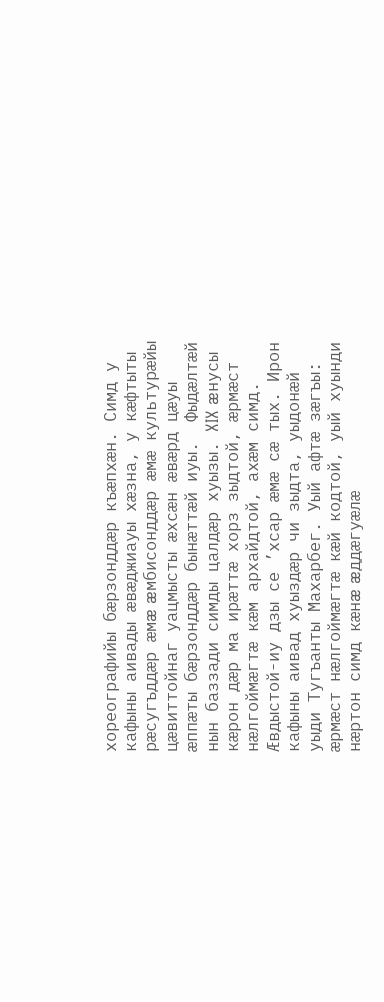хореографийы бæрзонддæр къæпхæн. Симд у кафыны аивады æвæджиауы хæзна, у кæфтыты рæсугъддæр æмæ æмбисонддæр æмæ культурæйы цæвиттойнаг уацмысты æхсæн æвæрд цæуы æппæты бæрзонддæр бынæттæй иуы.  Фыдæлтæй нын баззади симды цалдæр хуызы. XIX æнусы кæрон дæр ма ирæттæ хорз зыдтой, æрмæст нæлгоймæгтæ кæм архайдтой, ахæм симд. Æвдыстой-иу дзы се ’хсар æмæ сæ тых. Ирон кафыны аивад хуыздæр чи зыдта, уыдонæй уыди Тугъанты Махарбег. Уый афтæ зæгъы: æрмæст нæлгоймæгтæ кæй кодтой, уый хуынди нæртон симд кæнæ æддæгуæлæ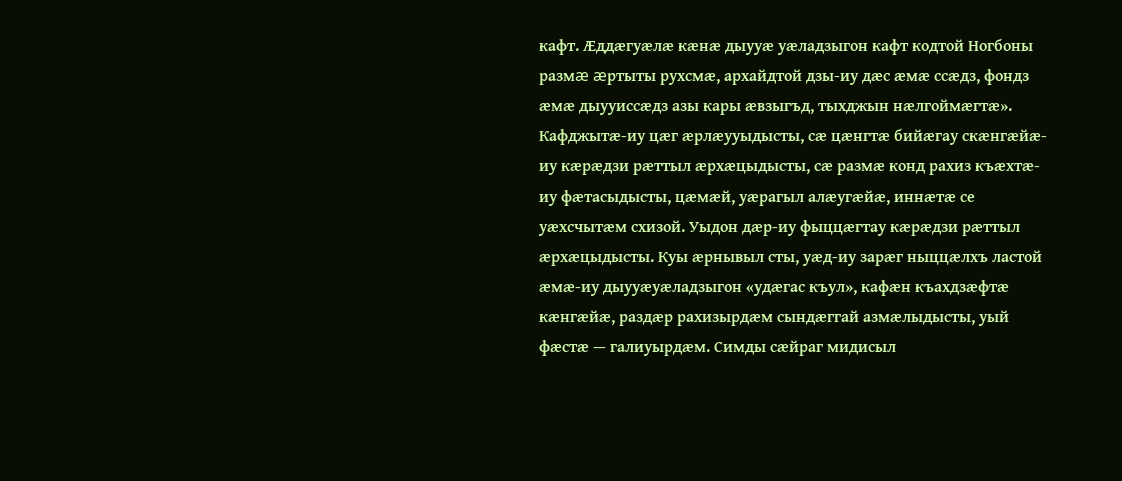кафт. Æддæгуæлæ кæнæ дыууæ уæладзыгон кафт кодтой Ногбоны размæ æртыты рухсмæ, архайдтой дзы-иу дæс æмæ ссæдз, фондз æмæ дыууиссæдз азы кары æвзыгъд, тыхджын нæлгоймæгтæ». Кафджытæ-иу цæг æрлæууыдысты, сæ цæнгтæ бийæгау скæнгæйæ-иу кæрæдзи рæттыл æрхæцыдысты, сæ размæ конд рахиз къæхтæ-иу фæтасыдысты, цæмæй, уæрагыл алæугæйæ, иннæтæ се уæхсчытæм схизой. Уыдон дæр-иу фыццæгтау кæрæдзи рæттыл æрхæцыдысты. Куы æрнывыл сты, уæд-иу зарæг ныццæлхъ ластой æмæ-иу дыууæуæладзыгон «удæгас къул», кафæн къахдзæфтæ кæнгæйæ, раздæр рахизырдæм сындæггай азмæлыдысты, уый фæстæ — галиуырдæм. Симды сæйраг мидисыл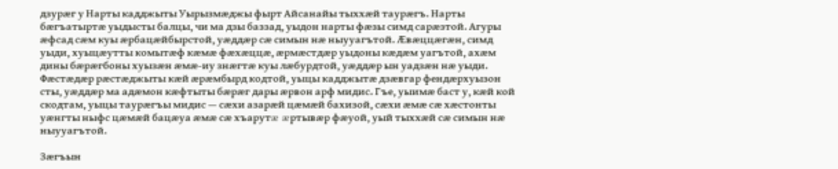дзурæг у Нарты кадджыты Уырызмæджы фырт Айсанайы тыххæй таурæгъ. Нарты бæгъатыртæ уыдысты балцы, чи ма дзы баззад, уыдон нарты фæзы симд сарæзтой. Агуры æфсад сæм куы æрбацæйбырстой, уæддæр сæ симын нæ ныууагътой. Æвæццæгæн, симд уыди, хуыцæутты комытæф кæмæ фæхæццæ, æрмæстдæр уыдоны кæдæм уагътой, ахæм дины бæрæгбоны хуызæн æмæ-иу знæгтæ куы лæбурдтой, уæддæр ын уадзæн нæ уыди.  Фæстæдæр рæстæджыты кæй æрæмбырд кодтой, уыцы кадджытæ дзæвгар фендæрхуызон сты, уæддæр ма адæмон кæфтыты бæрæг дары æрвон арф мидис. Гъе, уыимæ баст у, кæй кой скодтам, уыцы таурæгъы мидис — сæхи азарæй цæмæй бахизой, сæхи æмæ сæ хæстонты уæнгты ныфс цæмæй бацæуа æмæ сæ хъарутæ æртывæр фæуой, уый тыххæй сæ симын нæ ныууагътой.

Зæгъын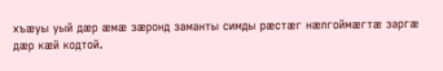хъæуы уый дæр æмæ зæронд заманты симды рæстæг нæлгоймæгтæ заргæ дæр кæй кодтой.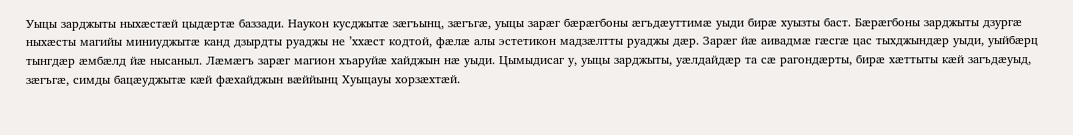Уыцы зарджыты ныхæстæй цыдæртæ баззади. Наукон кусджытæ зæгъынц, зæгъгæ, уыцы зарæг бæрæгбоны æгъдæуттимæ уыди бирæ хуызты баст. Бæрæгбоны зарджыты дзургæ ныхæсты магийы миниуджытæ канд дзырдты руаджы не ’ххæст кодтой, фæлæ алы эстетикон мадзæлтты руаджы дæр. Зарæг йæ аивадмæ гæсгæ цас тыхджындæр уыди, уыйбæрц тынгдæр æмбæлд йæ нысаныл. Лæмæгъ зарæг магион хъаруйæ хайджын нæ уыди. Цымыдисаг у, уыцы зарджыты, уæлдайдæр та сæ рагондæрты, бирæ хæттыты кæй загъдæуыд, зæгъгæ, симды бацæуджытæ кæй фæхайджын вæййынц Хуыцауы хорзæхтæй.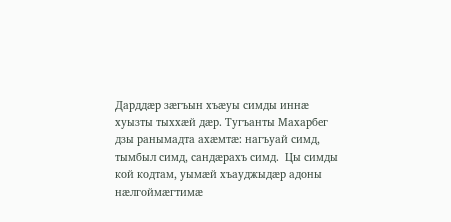Дарддæр зæгъын хъæуы симды иннæ хуызты тыххæй дæр. Тугъанты Махарбег дзы ранымадта ахæмтæ: нагъуай симд, тымбыл симд, сандæрахъ симд.  Цы симды кой кодтам, уымæй хъауджыдæр адоны нæлгоймæгтимæ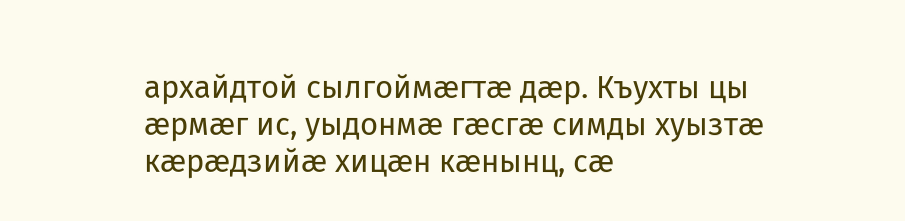архайдтой сылгоймæгтæ дæр. Къухты цы æрмæг ис, уыдонмæ гæсгæ симды хуызтæ кæрæдзийæ хицæн кæнынц, сæ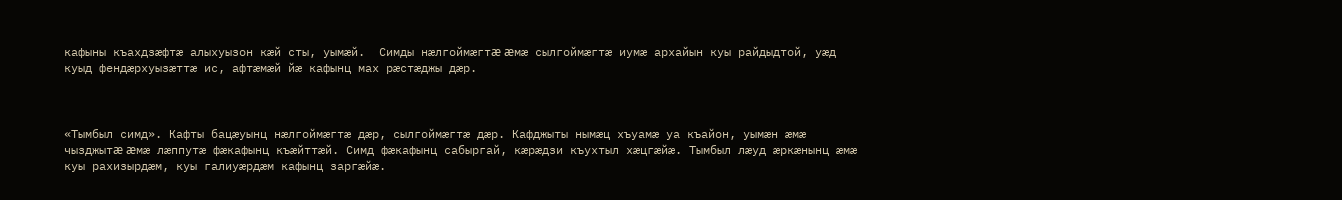кафыны къахдзæфтæ алыхуызон кæй сты, уымæй.  Симды нæлгоймæгтæ æмæ сылгоймæгтæ иумæ архайын куы райдыдтой, уæд куыд фендæрхуызæттæ ис, афтæмæй йæ кафынц мах рæстæджы дæр.



«Тымбыл симд». Кафты бацæуынц нæлгоймæгтæ дæр, сылгоймæгтæ дæр. Кафджыты нымæц хъуамæ уа къайон, уымæн æмæ чызджытæ æмæ лæппутæ фæкафынц къæйттæй. Симд фæкафынц сабыргай, кæрæдзи къухтыл хæцгæйæ. Тымбыл лæуд æркæнынц æмæ куы рахизырдæм, куы галиуæрдæм кафынц заргæйæ.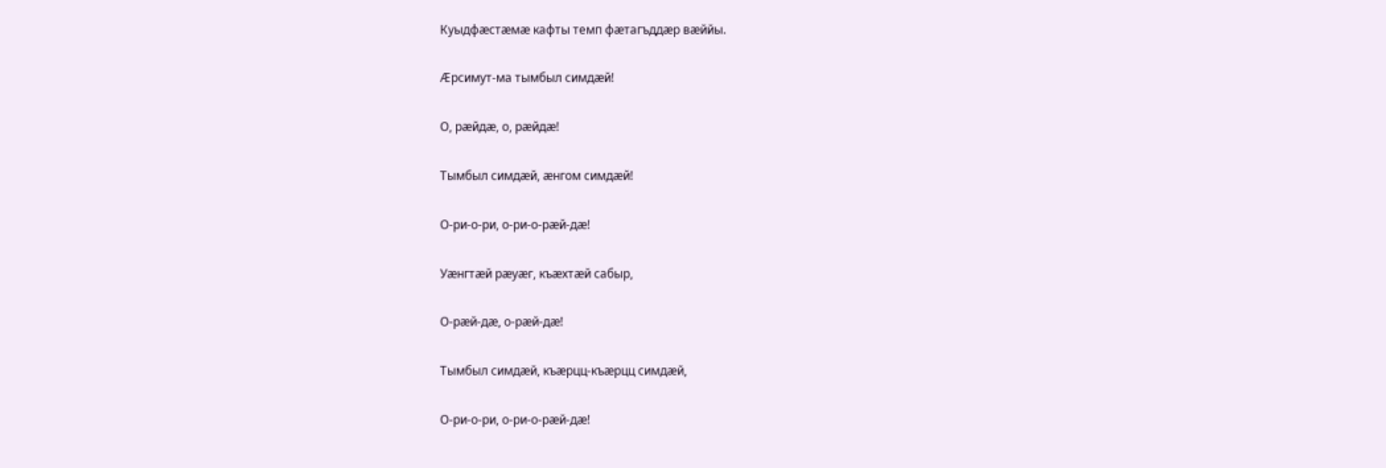Куыдфæстæмæ кафты темп фæтагъддæр вæййы.

Æрсимут-ма тымбыл симдæй!

О, рæйдæ, о, рæйдæ!

Тымбыл симдæй, æнгом симдæй!

О-ри-о-ри, о-ри-о-рæй-дæ!

Уæнгтæй рæуæг, къæхтæй сабыр,

О-рæй-дæ, о-рæй-дæ!

Тымбыл симдæй, къæрцц-къæрцц симдæй,

О-ри-о-ри, о-ри-о-рæй-дæ!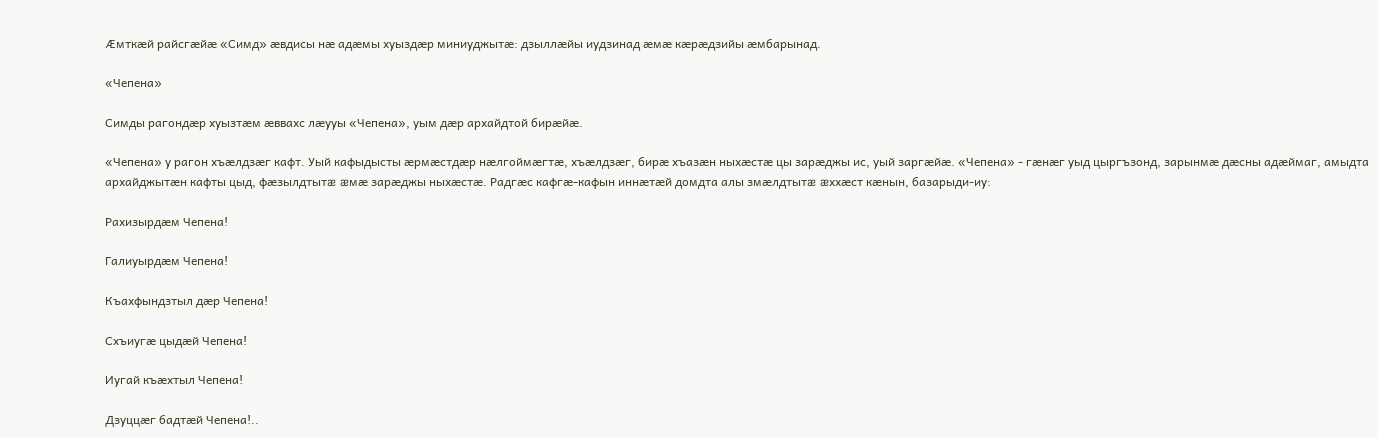Æмткæй райсгæйæ «Симд» æвдисы нæ адæмы хуыздæр миниуджытæ: дзыллæйы иудзинад æмæ кæрæдзийы æмбарынад.

«Чепена»

Симды рагондæр хуызтæм æввахс лæууы «Чепена», уым дæр архайдтой бирæйæ.

«Чепена» у рагон хъæлдзæг кафт. Уый кафыдысты æрмæстдæр нæлгоймæгтæ, хъæлдзæг, бирæ хъазæн ныхæстæ цы зарæджы ис, уый заргæйæ. «Чепена» - гæнæг уыд цыргъзонд, зарынмæ дæсны адæймаг, амыдта архайджытæн кафты цыд, фæзылдтытæ æмæ зарæджы ныхæстæ. Радгæс кафгæ-кафын иннæтæй домдта алы змæлдтытæ æххæст кæнын, базарыди-иу:

Рахизырдæм Чепена!

Галиуырдæм Чепена!

Къахфындзтыл дæр Чепена!

Схъиугæ цыдæй Чепена!

Иугай къæхтыл Чепена!

Дзуццæг бадтæй Чепена!..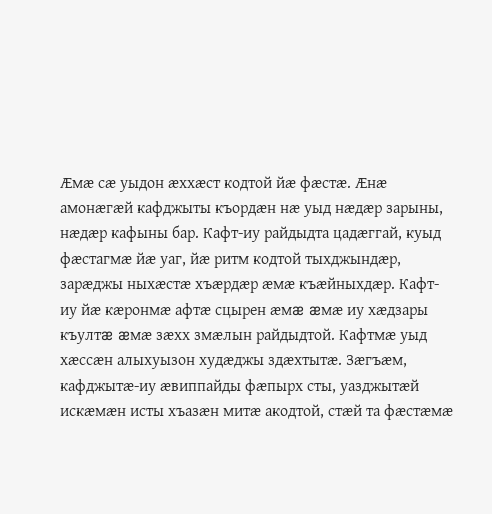Æмæ сæ уыдон æххæст кодтой йæ фæстæ. Æнæ амонæгæй кафджыты къордæн нæ уыд нæдæр зарыны, нæдæр кафыны бар. Кафт-иу райдыдта цадæггай, куыд фæстагмæ йæ уаг, йæ ритм кодтой тыхджындæр, зарæджы ныхæстæ хъæрдæр æмæ къæйныхдæр. Кафт-иу йæ кæронмæ афтæ сцырен æмæ æмæ иу хæдзары къултæ æмæ зæхх змæлын райдыдтой. Кафтмæ уыд хæссæн алыхуызон худæджы здæхтытæ. Зæгъæм, кафджытæ-иу æвиппайды фæпырх сты, уазджытæй искæмæн исты хъазæн митæ акодтой, стæй та фæстæмæ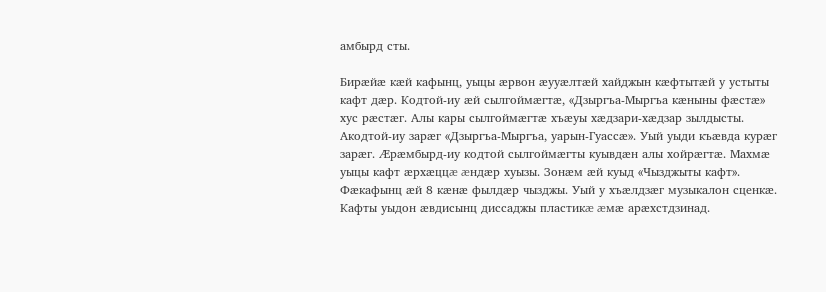амбырд сты.

Бирæйæ кæй кафынц, уыцы æрвон æууæлтæй хайджын кæфтытæй у устыты кафт дæр. Кодтой-иу æй сылгоймæгтæ, «Дзыргъа-Мыргъа кæныны фæстæ» хус рæстæг. Алы кары сылгоймæгтæ хъæуы хæдзари-хæдзар зылдысты. Акодтой-иу зарæг «Дзыргъа-Мыргъа, уарын-Гуассæ». Уый уыди къæвда курæг зарæг. Æрæмбырд-иу кодтой сылгоймæгты куывдæн алы хойрæгтæ. Махмæ уыцы кафт æрхæццæ æндæр хуызы. Зонæм æй куыд «Чызджыты кафт». Фæкафынц æй 8 кæнæ фылдæр чызджы. Уый у хъæлдзæг музыкалон сценкæ. Кафты уыдон æвдисынц диссаджы пластикæ æмæ арæхстдзинад.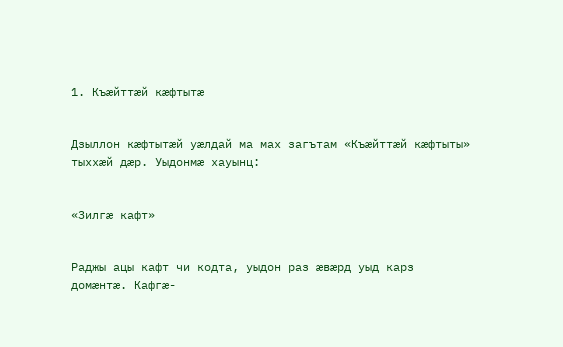1. Къæйттæй кæфтытæ


Дзыллон кæфтытæй уæлдай ма мах загътам «Къæйттæй кæфтыты» тыххæй дæр. Уыдонмæ хауынц:


«Зилгæ кафт»


Раджы ацы кафт чи кодта, уыдон раз æвæрд уыд карз домæнтæ. Кафгæ-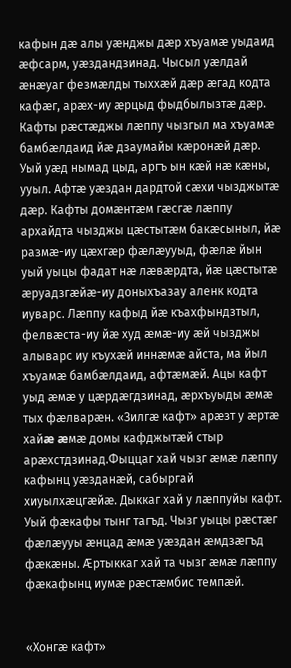кафын дæ алы уæнджы дæр хъуамæ уыдаид æфсарм, уæздандзинад. Чысыл уæлдай æнæуаг фезмæлды тыххæй дæр æгад кодта кафæг, арæх-иу æрцыд фыдбылызтæ дæр. Кафты рæстæджы лæппу чызгыл ма хъуамæ бамбæлдаид йæ дзаумайы кæронæй дæр. Уый уæд нымад цыд, аргъ ын кæй нæ кæны, ууыл. Афтæ уæздан дардтой сæхи чызджытæ дæр. Кафты домæнтæм гæсгæ лæппу архайдта чызджы цæстытæм бакæсыныл, йæ размæ-иу цæхгæр фæлæууыд, фæлæ йын уый уыцы фадат нæ лæвæрдта, йæ цæстытæ æруадзгæйæ-иу доныхъазау аленк кодта иуварс. Лæппу кафыд йæ къахфындзтыл, фелвæста-иу йæ худ æмæ-иу æй чызджы алыварс иу къухæй иннæмæ айста, ма йыл хъуамæ бамбæлдаид, афтæмæй. Ацы кафт уыд æмæ у цæрдæгдзинад, æрхъуыды æмæ тых фæлварæн. «Зилгæ кафт» арæзт у æртæ хайæ æмæ домы кафджытæй стыр арæхстдзинад.Фыццаг хай чызг æмæ лæппу кафынц уæзданæй, сабыргай хиуылхæцгæйæ. Дыккаг хай у лæппуйы кафт. Уый фæкафы тынг тагъд. Чызг уыцы рæстæг фæлæууы æнцад æмæ уæздан æмдзæгъд фæкæны. Æртыккаг хай та чызг æмæ лæппу фæкафынц иумæ рæстæмбис темпæй.


«Хонгæ кафт»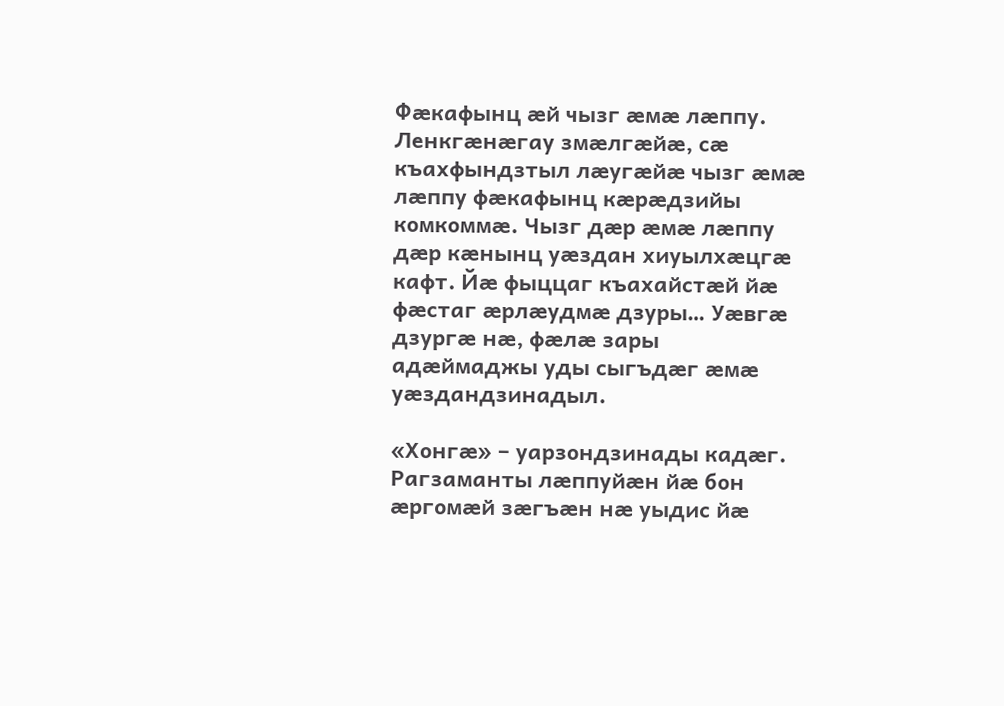Фæкафынц æй чызг æмæ лæппу. Ленкгæнæгау змæлгæйæ, сæ къахфындзтыл лæугæйæ чызг æмæ лæппу фæкафынц кæрæдзийы комкоммæ. Чызг дæр æмæ лæппу дæр кæнынц уæздан хиуылхæцгæ кафт. Йæ фыццаг къахайстæй йæ фæстаг æрлæудмæ дзуры… Уæвгæ дзургæ нæ, фæлæ зары адæймаджы уды сыгъдæг æмæ уæздандзинадыл.

«Хонгæ» – уарзондзинады кадæг. Рагзаманты лæппуйæн йæ бон æргомæй зæгъæн нæ уыдис йæ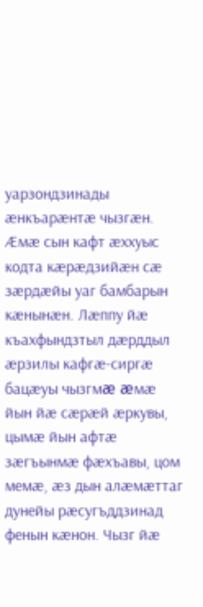уарзондзинады æнкъарæнтæ чызгæн. Æмæ сын кафт æххуыс кодта кæрæдзийæн сæ зæрдæйы уаг бамбарын кæнынæн. Лæппу йæ къахфындзтыл дæрддыл æрзилы кафгæ-сиргæ бацæуы чызгмæ æмæ йын йæ сæрæй æркувы, цымæ йын афтæ зæгъынмæ фæхъавы, цом мемæ, æз дын алæмæттаг дунейы рæсугъддзинад фенын кæнон. Чызг йæ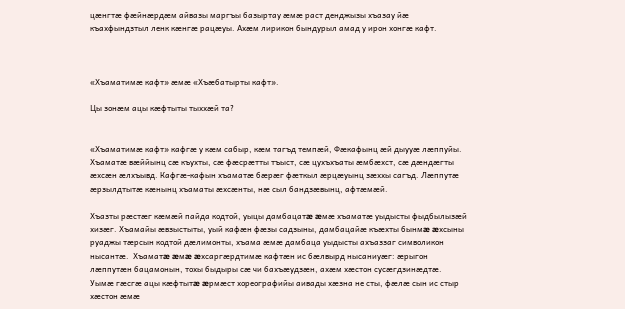цæнгтæ фæйнæрдæм айвазы маргъы базыртау æмæ раст денджызы хъазау йæ къахфындзтыл ленк кæнгæ рацæуы. Ахӕм лирикон бындурыл амад у ирон хонгӕ кафт.



«Хъаматимæ кафт» æмæ «Хъæбатырты кафт».

Цы зонæм ацы кæфтыты тыххæй та?


«Хъаматимæ кафт» кафгæ у кæм сабыр, кæм тагъд темпæй, Фæкафынц æй дыууæ лæппуйы. Хъаматæ вæййынц сæ къухты, сæ фæсрæтты тъыст, сæ цухъхъаты æмбæхст, сæ дæндæгты æхсæн æлхъывд. Кафгæ-кафын хъаматæ бæрæг фæткыл æрцæуынц зæххы сагъд. Лæппутæ æрзылдтытæ кæнынц хъаматы æхсæнты, нæ сыл бандзæвынц, афтæмæй.

Хъазты рæстæг кæмæй пайда кодтой, уыцы дамбацатæ æмæ хъаматæ уыдысты фыдбылызæй хизæг. Хъамайы æвзыстыты, уый кафæн фæзы садзыны, дамбацайæ къæхты бынмæ æхсыны руаджы тæрсын кодтой дæлимонты, хъама æмæ дамбаца уыдысты ахъаззаг символикон нысантæ.  Хъаматæ æмæ æхсаргæрдтимæ кафтæн ис бæлвырд нысаниуæг: æрыгон лæппутæн бацамонын, тохы быдыры сæ чи бахъæудзæн, ахæм хæстон сусæгдзинæдтæ. Уымæ гæсгæ ацы кæфтытæ æрмæст хореографийы аивады хæзна не сты, фæлæ сын ис стыр хæстон æмæ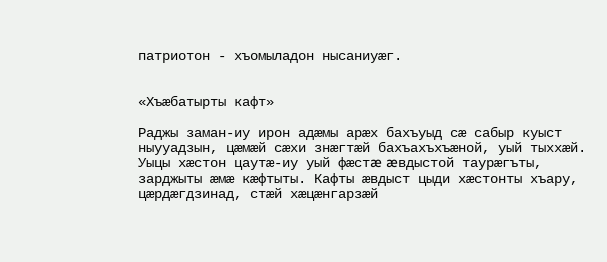патриотон - хъомыладон нысаниуæг.


«Хъæбатырты кафт»

Раджы заман-иу ирон адæмы арæх бахъуыд сæ сабыр куыст ныууадзын, цæмæй сæхи знæгтæй бахъахъхъæной, уый тыххæй. Уыцы хæстон цаутæ-иу уый фæстæ æвдыстой таурæгъты, зарджыты æмæ кæфтыты. Кафты æвдыст цыди хæстонты хъару, цæрдæгдзинад, стæй хæцæнгарзæй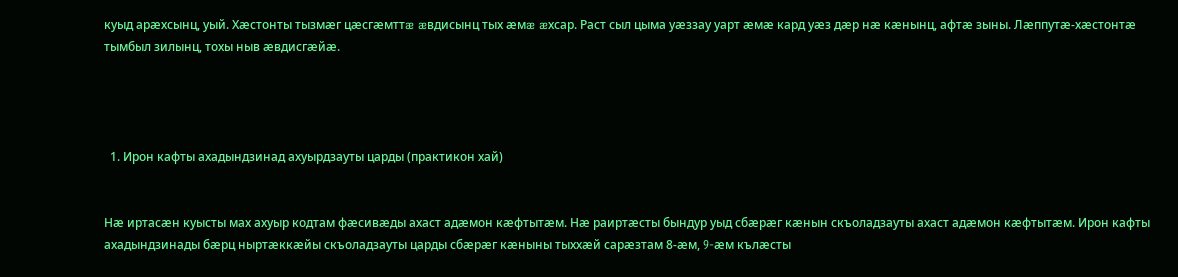куыд арæхсынц, уый. Хæстонты тызмæг цæсгæмттæ æвдисынц тых æмæ æхсар. Раст сыл цыма уæззау уарт æмæ кард уæз дæр нæ кæнынц, афтæ зыны. Лæппутæ-хæстонтæ тымбыл зилынц, тохы ныв æвдисгæйæ.




  1. Ирон кафты ахадындзинад ахуырдзауты царды (практикон хай)


Нæ иртасæн куысты мах ахуыр кодтам фæсивæды ахаст адæмон кæфтытæм. Нæ раиртæсты бындур уыд сбæрæг кæнын скъоладзауты ахаст адæмон кæфтытæм. Ирон кафты ахадындзинады бӕрц ныртӕккӕйы скъоладзауты царды сбӕрӕг кӕныны тыххӕй сарӕзтам 8-ӕм, 9-æм кълӕсты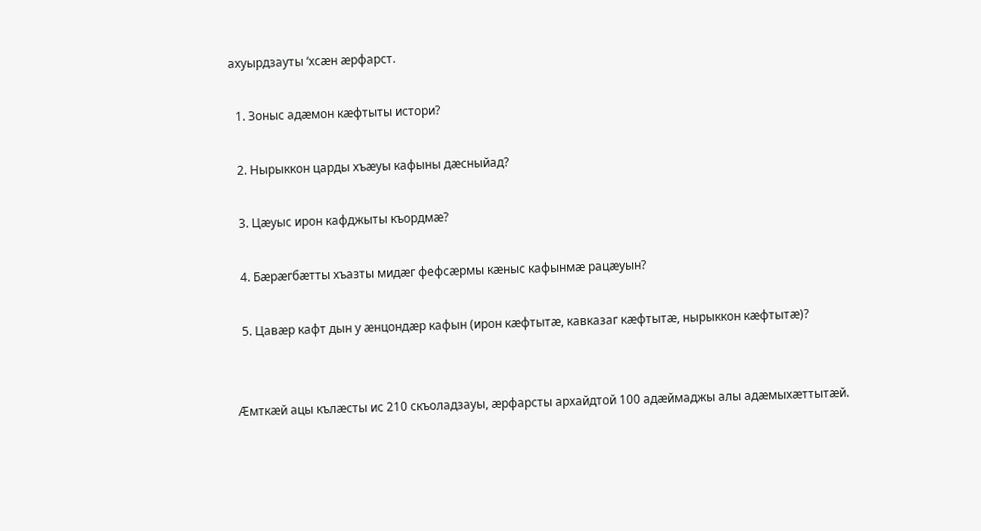ахуырдзауты ‘хсӕн ӕрфарст.

  1. Зоныс адæмон кæфтыты истори?

  2. Нырыккон царды хъæуы кафыны дæсныйад?

  3. Цӕуыс ирон кафджыты къордмӕ?

  4. Бӕрӕгбӕтты хъазты мидӕг фефсӕрмы кӕныс кафынмӕ рацӕуын?

  5. Цавӕр кафт дын у ӕнцондӕр кафын (ирон кӕфтытӕ, кавказаг кӕфтытӕ, нырыккон кӕфтытӕ)?


Ӕмткӕй ацы кълӕсты ис 210 скъоладзауы, ӕрфарсты архайдтой 100 адӕймаджы алы адæмыхæттытæй.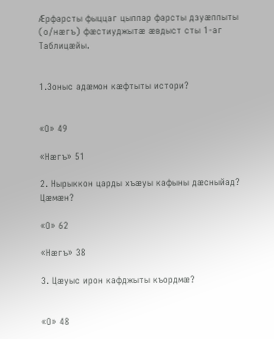Ӕрфарсты фыццаг цыппар фарсты дзуӕппыты (о/нæгъ) фӕстиуджытӕ ӕвдыст сты 1-аг Таблицӕйы.


1.Зоныс адæмон кæфтыты истори?


«О» 49

«Нæгъ» 51

2. Нырыккон царды хъæуы кафыны дæсныйад? Цæмæн?

«О» 62

«Нæгъ» 38

3. Цӕуыс ирон кафджыты къордмӕ?


«О» 48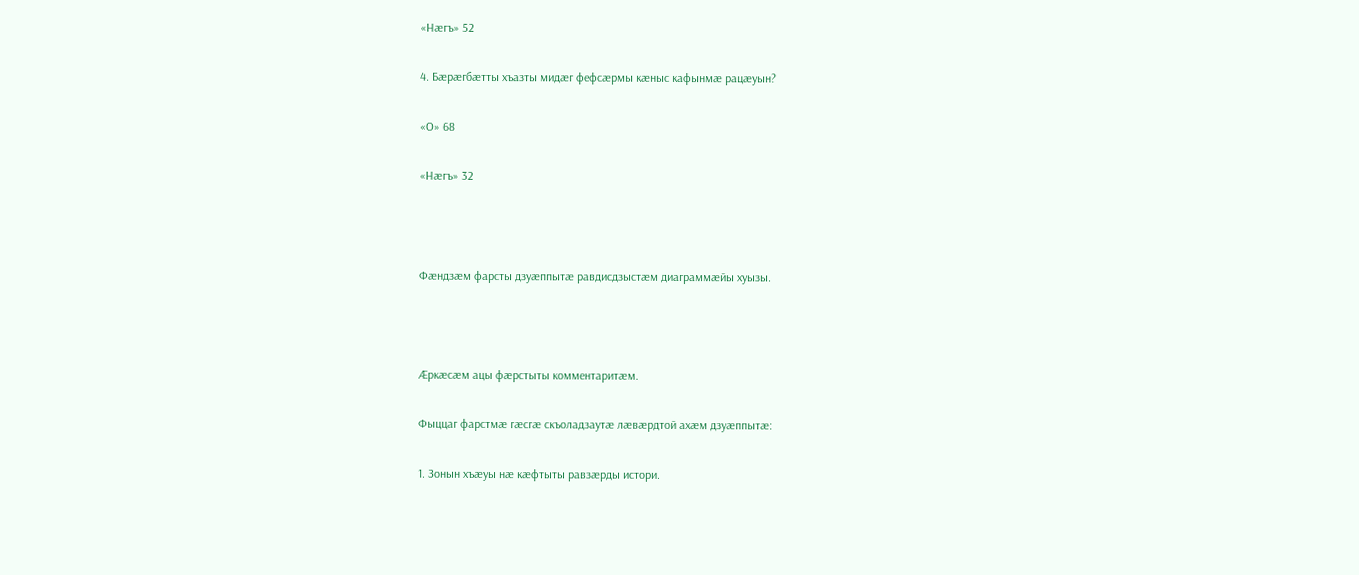«Нæгъ» 52

4. Бӕрӕгбӕтты хъазты мидӕг фефсӕрмы кӕныс кафынмӕ рацӕуын?

«О» 68

«Нæгъ» 32



Фæндзæм фарсты дзуӕппытӕ равдисдзыстӕм диаграммӕйы хуызы.



Ӕркӕсӕм ацы фӕрстыты комментаритӕм.

Фыццаг фарстмӕ гӕсгӕ скъоладзаутӕ лӕвӕрдтой ахӕм дзуӕппытӕ:

1. Зонын хъæуы нæ кæфтыты равзæрды истори.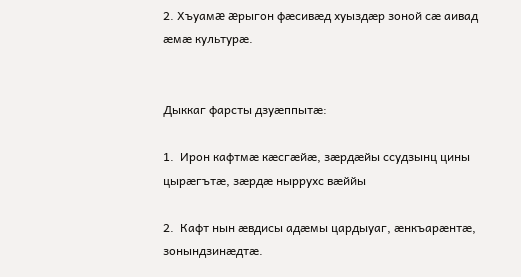2. Хъуамæ æрыгон фæсивæд хуыздæр зоной сæ аивад æмæ культурæ.


Дыккаг фарсты дзуæппытæ:

1.  Ирон кафтмæ кæсгæйæ, зæрдæйы ссудзынц цины цырæгътæ, зæрдæ ныррухс вæййы

2.  Кафт нын æвдисы адæмы цардыуаг, æнкъарæнтæ, зонындзинæдтæ.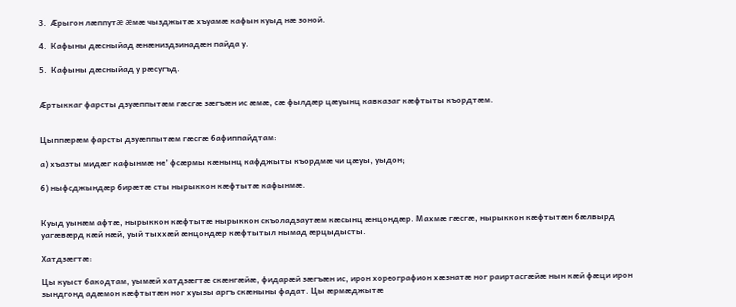3.  Ӕрыгон лæппутæ æмæ чызджытæ хъуамӕ кафын куыд нӕ зоной.

4.  Кафыны дæсныйад ӕнӕниздзинадӕн пайда у.

5.  Кафыны дæсныйад у рæсугъд.


Æртыккаг фарсты дзуӕппытӕм гӕсгӕ зӕгъӕн ис ӕмӕ, сӕ фылдӕр цӕуынц кавказаг кӕфтыты къордтӕм.


Цыппæрæм фарсты дзуӕппытӕм гӕсгӕ бафиппайдтам:

а) хъазты мидӕг кафынмӕ не’ фсӕрмы кӕнынц кафджыты къордмӕ чи цӕуы, уыдон;

б) ныфсджындӕр бирӕтӕ сты нырыккон кӕфтытӕ кафынмӕ.


Куыд уынӕм афтӕ, нырыккон кӕфтытӕ нырыккон скъоладзаутӕм кӕсынц ӕнцондӕр. Махмӕ гӕсгӕ, нырыккон кӕфтытӕн бӕлвырд уагӕвӕрд кӕй нӕй, уый тыххӕй ӕнцондӕр кӕфтытыл нымад ӕрцыдысты.

Хатдзæгтæ:

Цы куыст бакодтам, уымæй хатдзæгтæ скæнгæйæ, фидарæй зæгъæн ис, ирон хореографион хæзнатæ ног раиртасгæйæ нын кæй фæци ирон зындгонд адæмон кæфтытæн ног хуызы аргъ скæныны фадат. Цы æрмæджытæ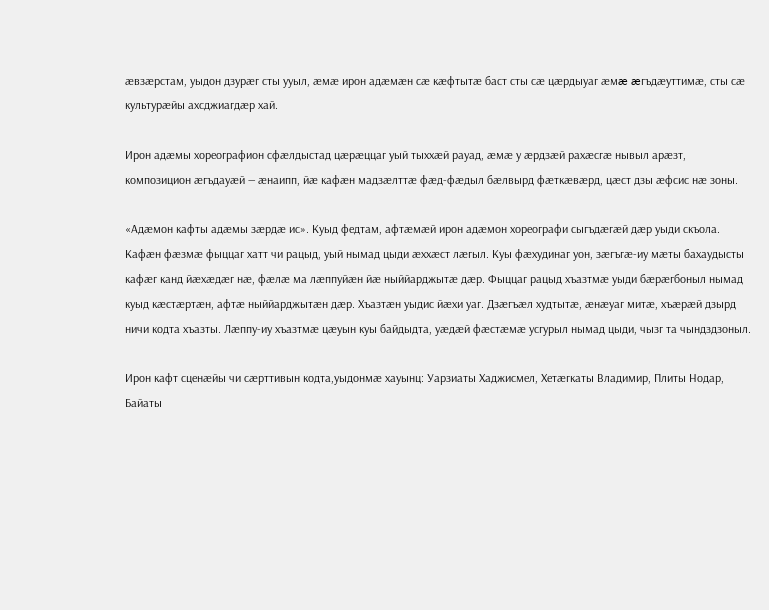æвзæрстам, уыдон дзурæг сты ууыл, æмæ ирон адæмæн сæ кæфтытæ баст сты сæ цæрдыуаг æмæ æгъдæуттимæ, сты сæ культурæйы ахсджиагдæр хай.

Ирон адæмы хореографион сфæлдыстад цæрæццаг уый тыххæй рауад, æмæ у æрдзæй рахæсгæ нывыл арæзт, композицион æгъдауæй — æнаипп, йæ кафæн мадзæлттæ фæд-фæдыл бæлвырд фæткæвæрд, цæст дзы æфсис нæ зоны.

«Адæмон кафты адæмы зæрдæ ис». Куыд федтам, афтæмæй ирон адæмон хореографи сыгъдæгæй дæр уыди скъола. Кафæн фæзмæ фыццаг хатт чи рацыд, уый нымад цыди æххæст лæгыл. Куы фæхудинаг уон, зæгъгæ-иу мæты бахаудысты кафæг канд йæхæдæг нæ, фæлæ ма лæппуйæн йæ ныййарджытæ дæр. Фыццаг рацыд хъазтмӕ уыди бӕрӕгбоныл нымад куыд кӕстӕртӕн, афтӕ ныййарджытӕн дӕр. Хъазтӕн уыдис йӕхи уаг. Дзӕгъӕл худтытӕ, ӕнӕуаг митӕ, хъӕрӕй дзырд ничи кодта хъазты. Лæппу-иу хъазтмæ цæуын куы байдыдта, уæдæй фæстæмæ усгурыл нымад цыди, чызг та чындздзоныл.

Ирон кафт сценӕйы чи сӕрттивын кодта,уыдонмӕ хауынц: Уарзиаты Хаджисмел, Хетӕгкаты Владимир, Плиты Нодар, Байаты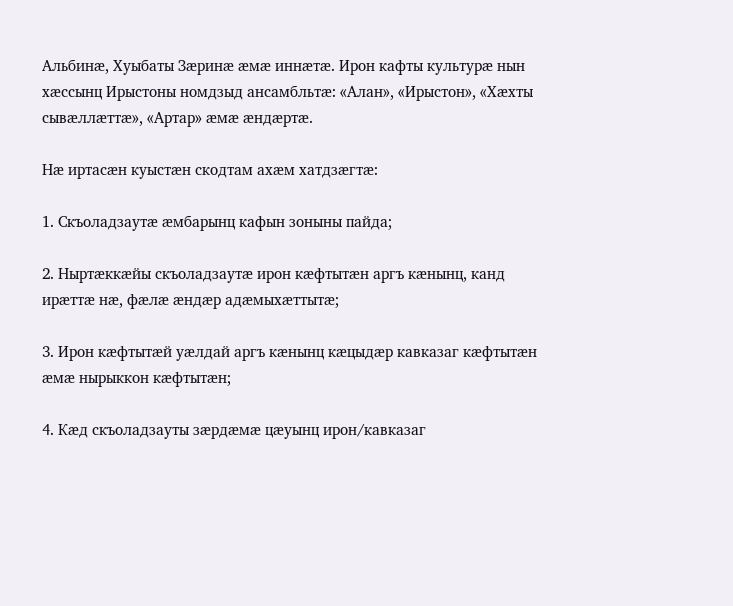Альбинӕ, Хуыбаты Зӕринӕ ӕмӕ иннӕтӕ. Ирон кафты культурӕ нын хӕссынц Ирыстоны номдзыд ансамбльтӕ: «Алан», «Ирыстон», «Хӕхты сывӕллӕттӕ», «Артар» ӕмӕ ӕндӕртӕ.

Нӕ иртасӕн куыстӕн скодтам ахӕм хатдзӕгтӕ:

1. Скъоладзаутӕ ӕмбарынц кафын зоныны пайда;

2. Ныртӕккӕйы скъоладзаутӕ ирон кӕфтытӕн аргъ кӕнынц, канд ирӕттӕ нӕ, фӕлӕ ӕндӕр адӕмыхӕттытӕ;

3. Ирон кӕфтытӕй уӕлдай аргъ кӕнынц кӕцыдӕр кавказаг кӕфтытӕн ӕмӕ нырыккон кӕфтытӕн;

4. Кӕд скъоладзауты зӕрдӕмӕ цӕуынц ирон/кавказаг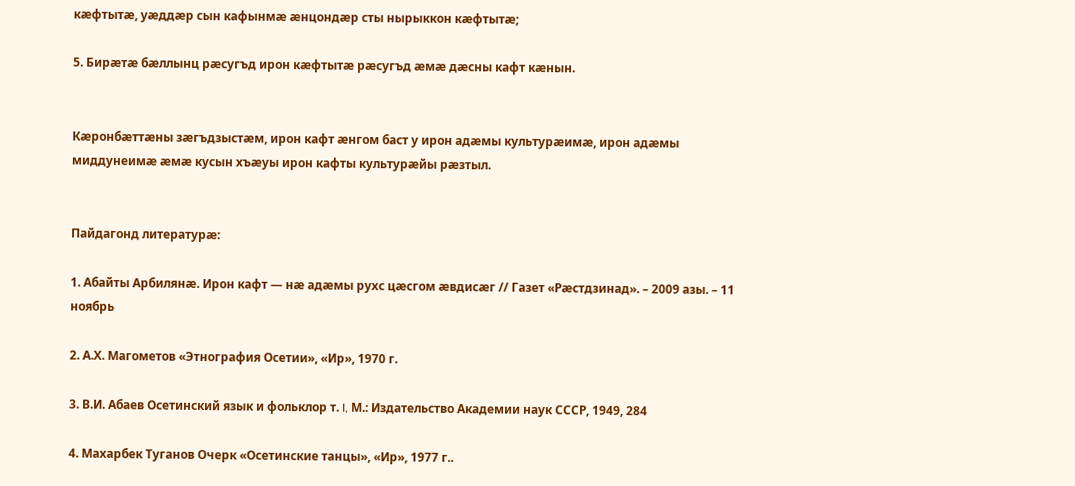кӕфтытӕ, уӕддӕр сын кафынмӕ ӕнцондӕр сты нырыккон кӕфтытӕ;

5. Бирӕтӕ бӕллынц рӕсугъд ирон кӕфтытӕ рӕсугъд ӕмӕ дӕсны кафт кӕнын.


Кӕронбӕттӕны зӕгъдзыстӕм, ирон кафт ӕнгом баст у ирон адӕмы культурӕимӕ, ирон адӕмы миддунеимӕ ӕмӕ кусын хъӕуы ирон кафты культурӕйы рӕзтыл.


Пайдагонд литературæ:

1. Абайты Арбилянӕ. Ирон кафт — нæ адæмы рухс цæсгом æвдисæг // Газет «Рæстдзинад». – 2009 азы. – 11 ноябрь

2. А.Х. Магометов «Этнография Осетии», «Ир», 1970 г.

3. В.И. Абаев Осетинский язык и фольклор т. I, М.: Издательство Академии наук СССР, 1949, 284

4. Махарбек Туганов Очерк «Осетинские танцы», «Ир», 1977 г..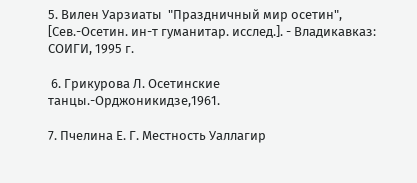5. Вилен Уарзиаты  "Праздничный мир осетин", [Сев.-Осетин. ин-т гуманитар. исслед.]. - Владикавказ: СОИГИ, 1995 г.

 6. Грикурова Л. Осетинские танцы.-Орджоникидзе,1961.

7. Пчелина Е. Г. Местность Уаллагир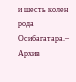и шесть колен рода Осибагатара.– Архив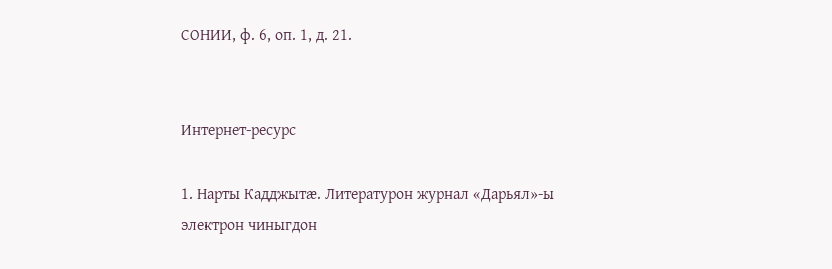СОНИИ, ф. 6, оп. 1, д. 21.


Интернет-ресурс

1. Нарты Кадджытӕ. Литературон журнал «Дарьял»-ы электрон чиныгдон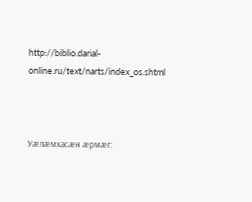http://biblio.darial-online.ru/text/narts/index_os.shtml



Уæлæмхасæн æрмæг: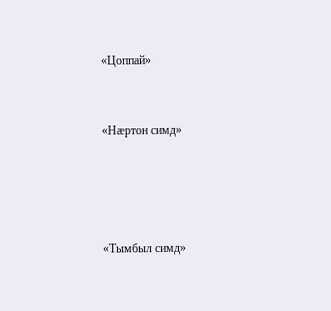«Цоппай»


«Нӕртон симд»




«Тымбыл симд»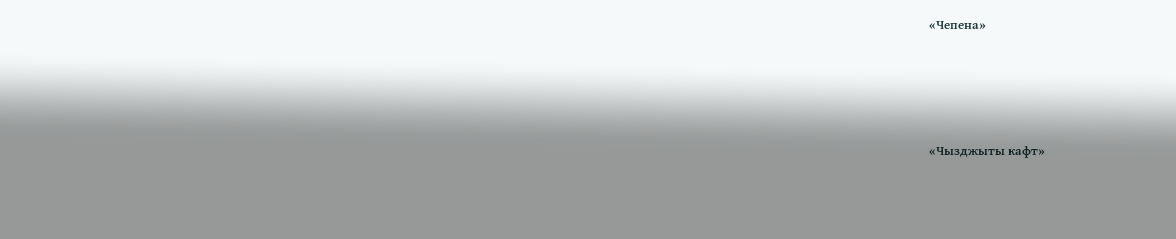«Чепена»




«Чызджыты кафт»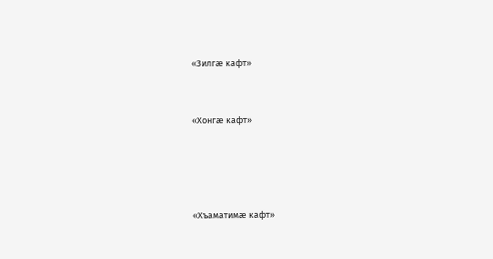«Зилгӕ кафт»


«Хонгӕ кафт»




«Хъаматимӕ кафт»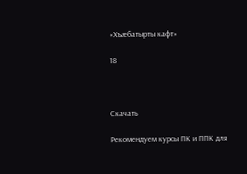«Хъӕбатырты кафт»

18



Скачать

Рекомендуем курсы ПК и ППК для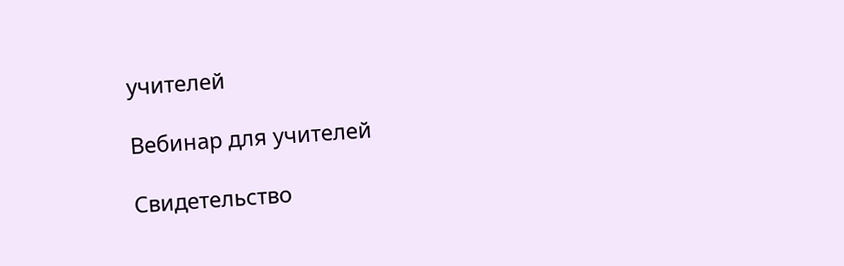учителей

Вебинар для учителей

Свидетельство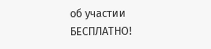об участии БЕСПЛАТНО!